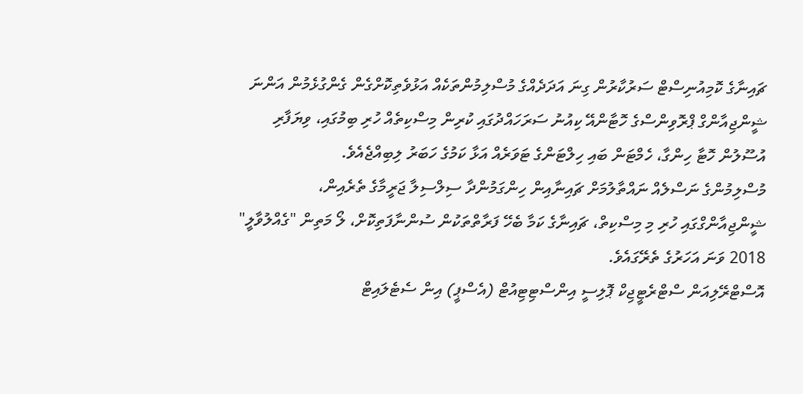ޗައިނާގެ ކޮމިއުނިސްޓް ސަރުކާރުން ގިނަ އަދަދެއްގެ މުސްލިމުންތަކެއް އަޅުވެތިކޮށްގެން ގެންގުޅެމުން އަންނަ ޝީންޖިއާންގް ޕްރޮވިންސްގެ ހޮޓާންއޭ ކިއުނު ސަރަހައްދުގައި ކުރިން މިސްކިތެއް ހުރި ބިމުގައި، ވިޔަފާރި އުސޫލުން ހޮޓާ ހިންގާ، ހެމްޓަން ބައި ހިލްޓަންގެ ޓަވަރެއް އަޅާ ކަމުގެ ހަބަރު ލިބިއްޖެއެވެ.
މުސްލިމުންގެ ނަސްލެއް ނައްތާލުމަށް ޗައިނާއިން ހިންގަމުންދާ ސިލްސިލާ ޖަރީމާގެ ތެރެއިން، ޝީންޖިއާންގްގައި ހުރި މި މިސްކިތް، ޗައިނާގެ ކަމާ ބެހޭ ފަރާތްތަކުން ސުންނާފަތިކޮށް، ލޯ މަތިން "ގެއްލުވާލީ" 2018 ވަނަ އަހަރުގެ ތެރޭގައެވެ.
އޮސްޓްރޭލިއަން ސްޓްރެޓީޖިކް ޕޮލިސީ އިންސްޓިޓިއުޓް (އެސްޕީ) އިން ސެޓެލައިޓް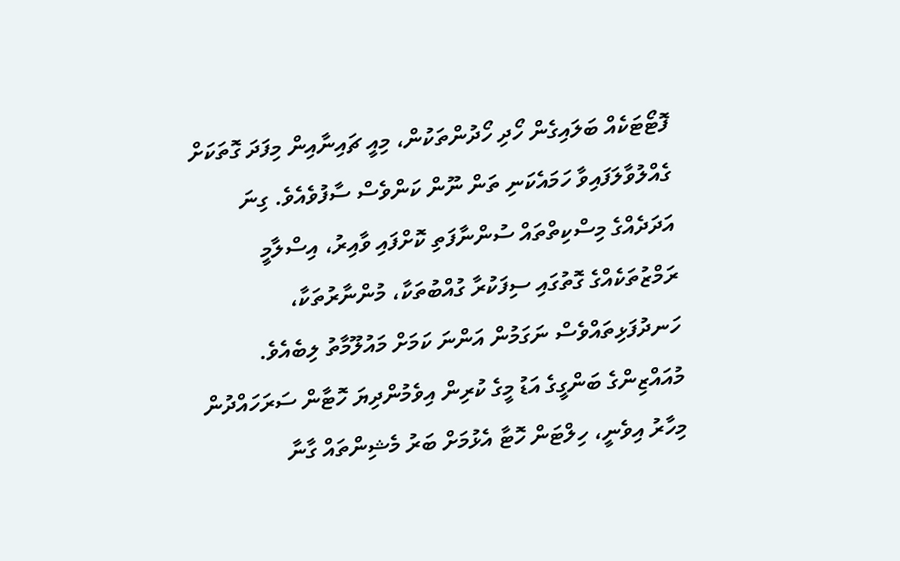ފޮޓޯޓަކެއް ބަލައިގެން ހޯދި ހޯދުންތަކުން، މިއީ ޗައިނާއިން މިފަދަ ގޮތަކަށް ގެއްލުވާލަފައިވާ ހަމައެކަނި ތަން ނޫން ކަންވެސް ސާފުވެއެވެ. ގިނަ އަދަދެއްގެ މިސްކިތްތައް ސުންނާފަތި ކޮށްފައި ވާއިރު، އިސްލާމީ ރަމްޒުތަކެއްގެ ގޮތުގައި ސިފަކުރާ ގުއްބުތަކާ، މުންނާރުތަކާ، ހަނދުފަޅިތައްވެސް ނަގަމުން އަންނަ ކަމަށް މައުލޫމާތު ލިބެއެވެ.
މުއައްޒިންގެ ބަންގީގެ އަޑު މީގެ ކުރިން އިވެމުންދިޔަ ހޮޓާން ސަރަހައްދުން މިހާރު އިވެނީ، ހިލްޓަން ހޮޓާ އެޅުމަށް ބަރު މެޝިންތައް ގާނާ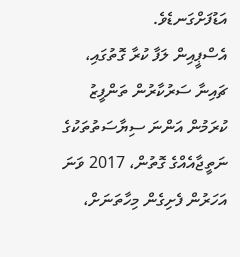އަޑުފަށްގަނޑެވެ.
އެސްޕީއިން ލަފާ ކުރާ ގޮތުގައި، ޗައިނާ ސަރުކާރުން ތަންފީޒު ކުރަމުން އަންނަ ސިޔާސަތުތަކުގެ ނަތީޖާއެއްގެ ގޮތުން، 2017 ވަނަ އަހަރުން ފެށިގެން މިހާތަނަށް،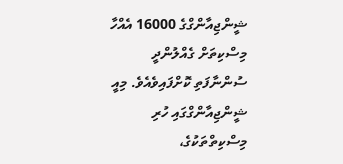ޝީންޖިއާންގްގެ 16000 އެއްހާ މިސްކިތަށް ގެއްލުންދީ ސުންނާފަތި ކޮށްފައިވެއެވެ. މިއީ ޝީންޖިއާންގްގައި ހުރި މިސްކިތްތަކުގެ،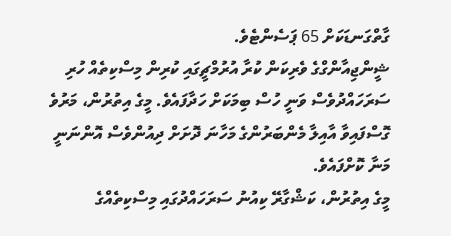ގާތްގަނޑަކަށް 65 ޕަސެންޓެވެ.
ޝީންޖިއާންގްގެ ވެރިކަން ކުރާ އުރުމްޗީގައި ކުރިން މިސްކިތެއް ހުރި ސަރަހައްދުވެސް ވަނީ ހުސް ބިމަކަށް ހަދާފައެވެ. މީގެ އިތުރުން، މަރުވެ ގޮސްފައިވާ އާއިލާ މެންބަރުންގެ މަހާނަ ދޮށަށް ދިއުންވެސް އޮންނަނީ މަނާ ކޮށްފައެވެ.
މީގެ އިތުރުން، ކަޝްގާރޭ ކިއުނު ސަރަހައްދުގައި މިސްކިތެއްގެ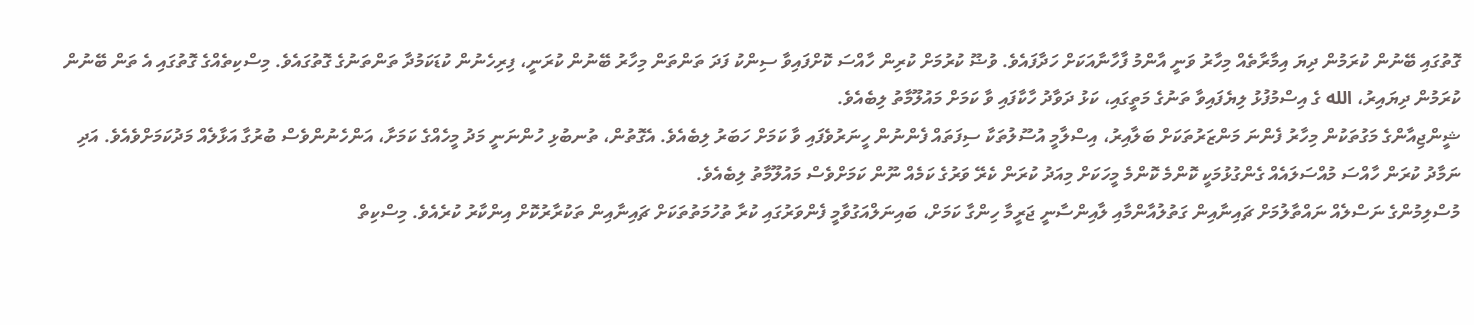ގޮތުގައި ބޭނުން ކުރަމުން ދިޔަ އިމާރާތެއް މިހާރު ވަނީ އާންމު ފާހާނާއަކަށް ހަދާފައެވެ. ވުޟޫ ކުރުމަށް ކުރިން ހާއްސަ ކޮށްފައިވާ ސިންކު ފަދަ ތަންތަން މިހާރު ބޭނުން ކުރަނީ، ފިރިހެނުން ކުޑަކަމުދާ ތަންތަނުގެ ގޮތުގައެވެ. މިސްކިތެއްގެ ގޮތުގައި އެ ތަން ބޭނުން ކުރަމުން ދިޔައިރު، الله ގެ އިސްމުފުޅު ލިޔެފައިވާ ތަނުގެ މަތީގައި، ކަޅު ދަވާދު ހާކާފައި ވާ ކަމަށް މައުލޫމާތު ލިބެއެވެ.
ޝީންޖިއާންގެ މަގުތަކުން މިހާރު ފެންނަ މަންޒަރުތަކަށް ބަލާއިރު، އިސްލާމީ އުސޫލުތަކާ ސިފަތައް ފެންނުން ހީނަރުވެފައި ވާ ކަމަށް ހަބަރު ލިބެއެވެ. އެގޮތުން، ތުނބުޅި ހުންނަނީ މަދު މީހެއްގެ ކަމަށާ، އަންހެނުންވެސް ބުރުގާ އަޅާލެއް މަދުކަމަށްވެއެވެ. އަދި ނަމާދު ކުރަން ހާއްސަ މުއްސަލައެއް ގެންގުޅުމަކީ ކޮންމެ ކޮންމެ މީހަކަށް މިއަދު ކުރަން ކެރޭ ވަރުގެ ކަމެއް ނޫން ކަމަށްވެސް މައުލޫމާތު ލިބެއެވެ.
މުސްލިމުންގެ ނަސްލެއް ނައްތާލުމަށް ޗައިނާއިން ގަތުލުއާންމާއި ލާއިންސާނީ ޖަރީމާ ހިންގާ ކަމަށް، ބައިނަލްއަގުވާމީ ފެންވަރުގައި ކުރާ ތުހުމަތުތަކަށް ޗައިނާއިން ތަކުރާރުކޮށް އިންކާރު ކުރެއެވެ. މިސްކިތް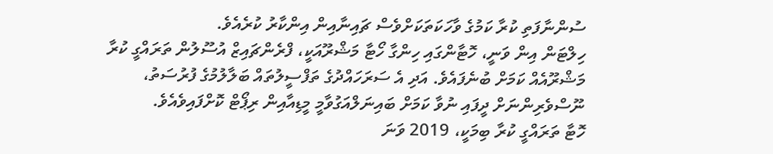ސުންނާފަތި ކުރާ ކަމުގެ ވާހަކަތަކަށްވެސް ޗައިނާއިން އިންކާރު ކުރެއެވެ.
ހިލްޓަން އިން ވަނީ، ހޮޓާންގައި ހިންގާ ހޯޓާ މަޝްރޫއަކީ، ފްރެންޗައިޒް އުސޫލުން ތަރައްގީ ކުރާ މަޝްރޫއެއް ކަމަށް ބުނެފައެވެ. އަދި އެ ސަރަހައްދުގެ ތަފްސީލުތައް ބަލާލުމުގެ ފުރުސަތު، ނޫސްވެރިންނަށް ދީފައި ނުވާ ކަމަށް ބައިނަލްއަގުވާމީ މީޑިއާއިން ރިޕޯޓް ކޮށްފައިވެއެވެ.
ހޮޓާ ތަރައްގީ ކުރާ ބިމަކީ، 2019 ވަނަ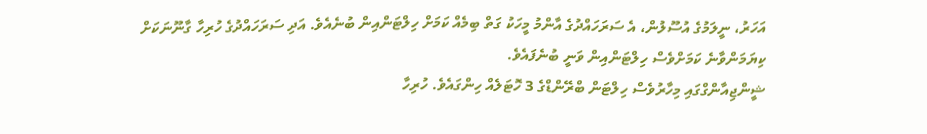އަހަރު، ނީލަމުގެ އުސޫލުން، އެ ސަރަހައްދުގެ އާންމު މީހަކު ގަތް ބިމެއް ކަމަށް ހިލްޓަންއިން ބުނެއެވެ. އަދި ސަރަހައްދުގެ ހުރިހާ ގާނޫނަކަށް ކިޔަމަންވާނެ ކަމަށްވެސް ހިލްޓަންއިން ވަނީ ބުނެފައެވެ.
ޝީންޖިއާންގްގައި މިހާރުވެސް ހިލްޓަން ބްރޭންޑްގެ 3 ހޮޓަލެއް ހިންގައެވެ. ހުރިހާ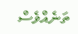ތަނެއްވެސް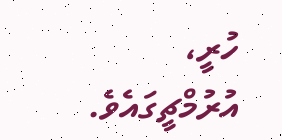ހުރީ، އުރުމްޗީގައެވެ.